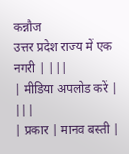कन्नौज
उत्तर प्रदेश राज्य में एक नगरी | |||
| मीडिया अपलोड करें | |||
| प्रकार | मानव बस्ती |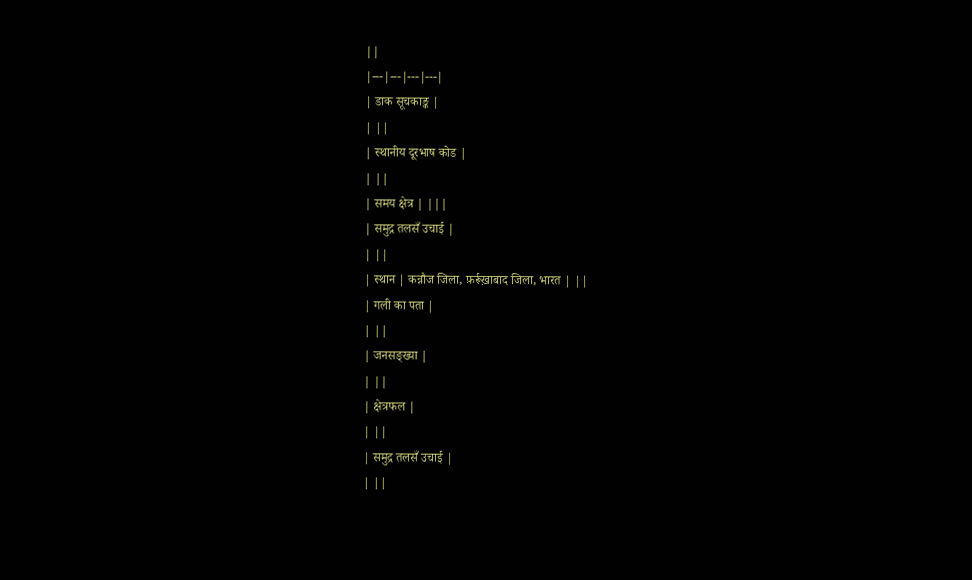||
|---|---|---|---|
| डाक सूचकाङ्क |
| ||
| स्थानीय दूरभाष कोड |
| ||
| समय क्षेत्र | |||
| समुद्र तलसँ उचाई |
| ||
| स्थान | कन्नौज जिला, फ़र्रूख़ाबाद जिला, भारत | ||
| गली का पता |
| ||
| जनसङ्ख्या |
| ||
| क्षेत्रफल |
| ||
| समुद्र तलसँ उचाई |
| ||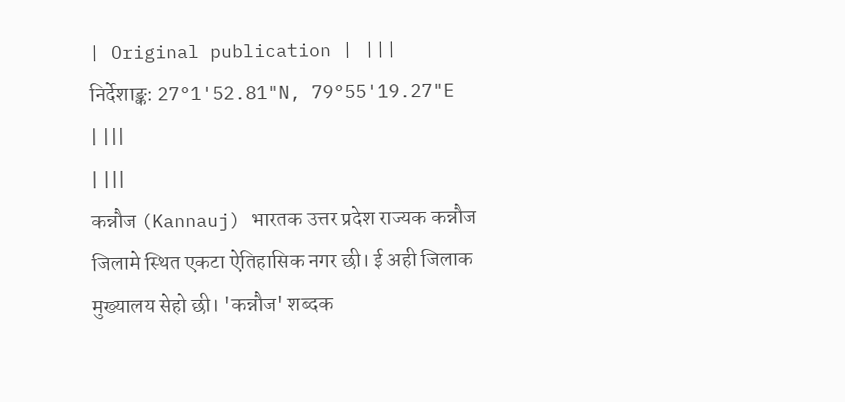| Original publication | |||
निर्देशाङ्क: 27°1'52.81"N, 79°55'19.27"E
| |||
| |||
कन्नौज (Kannauj) भारतक उत्तर प्रदेश राज्यक कन्नौज जिलामे स्थित एकटा ऐतिहासिक नगर छी। ई अही जिलाक मुख्यालय सेहो छी। 'कन्नौज' शब्दक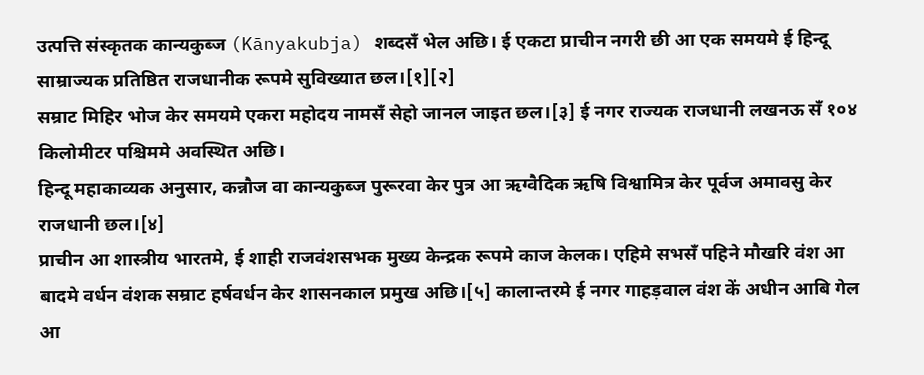उत्पत्ति संस्कृतक कान्यकुब्ज (Kānyakubja) शब्दसँ भेल अछि। ई एकटा प्राचीन नगरी छी आ एक समयमे ई हिन्दू साम्राज्यक प्रतिष्ठित राजधानीक रूपमे सुविख्यात छल।[१][२]
सम्राट मिहिर भोज केर समयमे एकरा महोदय नामसँ सेहो जानल जाइत छल।[३] ई नगर राज्यक राजधानी लखनऊ सँ १०४ किलोमीटर पश्चिममे अवस्थित अछि।
हिन्दू महाकाव्यक अनुसार, कन्नौज वा कान्यकुब्ज पुरूरवा केर पुत्र आ ऋग्वैदिक ऋषि विश्वामित्र केर पूर्वज अमावसु केर राजधानी छल।[४]
प्राचीन आ शास्त्रीय भारतमे, ई शाही राजवंशसभक मुख्य केन्द्रक रूपमे काज केलक। एहिमे सभसँ पहिने मौखरि वंश आ बादमे वर्धन वंशक सम्राट हर्षवर्धन केर शासनकाल प्रमुख अछि।[५] कालान्तरमे ई नगर गाहड़वाल वंश कें अधीन आबि गेल आ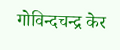गोविन्दचन्द्र केर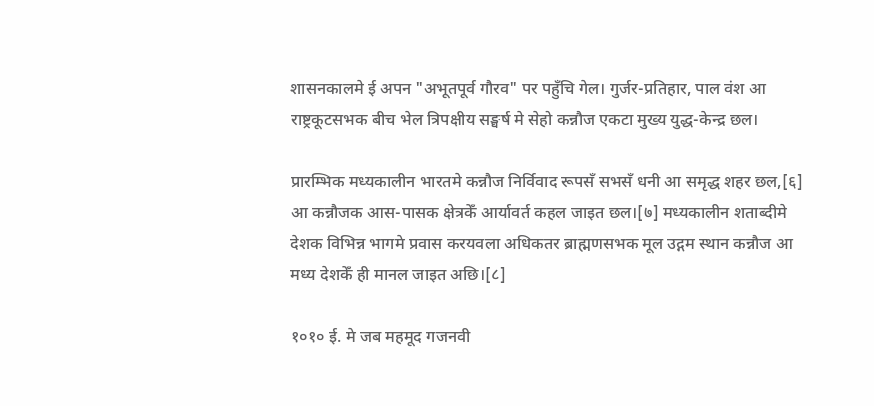शासनकालमे ई अपन "अभूतपूर्व गौरव" पर पहुँचि गेल। गुर्जर-प्रतिहार, पाल वंश आ राष्ट्रकूटसभक बीच भेल त्रिपक्षीय सङ्घर्ष मे सेहो कन्नौज एकटा मुख्य युद्ध-केन्द्र छल।

प्रारम्भिक मध्यकालीन भारतमे कन्नौज निर्विवाद रूपसँ सभसँ धनी आ समृद्ध शहर छल,[६] आ कन्नौजक आस-पासक क्षेत्रकेँ आर्यावर्त कहल जाइत छल।[७] मध्यकालीन शताब्दीमे देशक विभिन्न भागमे प्रवास करयवला अधिकतर ब्राह्मणसभक मूल उद्गम स्थान कन्नौज आ मध्य देशकेँ ही मानल जाइत अछि।[८]

१०१० ई. मे जब महमूद गजनवी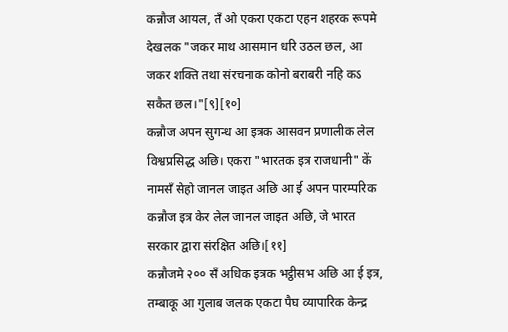कन्नौज आयल, तँ ओ एकरा एकटा एहन शहरक रूपमे देखलक "जकर माथ आसमान धरि उठल छल, आ जकर शक्ति तथा संरचनाक कोनो बराबरी नहि कऽ सकैत छल।"[९][१०]
कन्नौज अपन सुगन्ध आ इत्रक आसवन प्रणालीक लेल विश्वप्रसिद्ध अछि। एकरा "भारतक इत्र राजधानी" कें नामसँ सेहो जानल जाइत अछि आ ई अपन पारम्परिक कन्नौज इत्र केर लेल जानल जाइत अछि, जे भारत सरकार द्वारा संरक्षित अछि।[११]
कन्नौजमे २०० सँ अधिक इत्रक भट्ठीसभ अछि आ ई इत्र, तम्बाकू आ गुलाब जलक एकटा पैघ व्यापारिक केन्द्र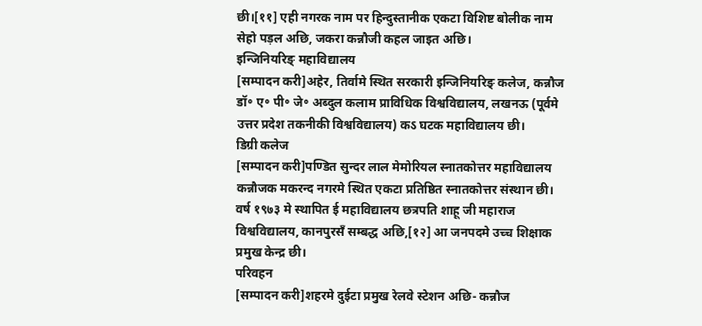छी।[११] एही नगरक नाम पर हिन्दुस्तानीक एकटा विशिष्ट बोलीक नाम सेहो पड़ल अछि, जकरा कन्नौजी कहल जाइत अछि।
इन्जिनियरिङ् महाविद्यालय
[सम्पादन करी]अहेर, तिर्वामे स्थित सरकारी इन्जिनियरिङ् कलेज, कन्नौज डॉ॰ ए॰ पी॰ जे॰ अब्दुल कलाम प्राविधिक विश्वविद्यालय, लखनऊ (पूर्वमे उत्तर प्रदेश तकनीकी विश्वविद्यालय) कऽ घटक महाविद्यालय छी।
डिग्री कलेज
[सम्पादन करी]पण्डित सुन्दर लाल मेमोरियल स्नातकोत्तर महाविद्यालय कन्नौजक मकरन्द नगरमे स्थित एकटा प्रतिष्ठित स्नातकोत्तर संस्थान छी। वर्ष १९७३ मे स्थापित ई महाविद्यालय छत्रपति शाहू जी महाराज विश्वविद्यालय, कानपुरसँ सम्बद्ध अछि,[१२] आ जनपदमे उच्च शिक्षाक प्रमुख केन्द्र छी।
परिवहन
[सम्पादन करी]शहरमे दुईटा प्रमुख रेलवे स्टेशन अछि- कन्नौज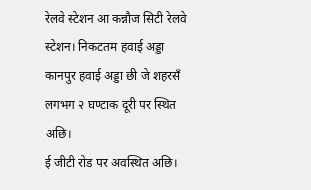रेलवे स्टेशन आ कन्नौज सिटी रेलवे स्टेशन। निकटतम हवाई अड्डा कानपुर हवाई अड्डा छी जे शहरसँ लगभग २ घण्टाक दूरी पर स्थित अछि।
ई जीटी रोड पर अवस्थित अछि।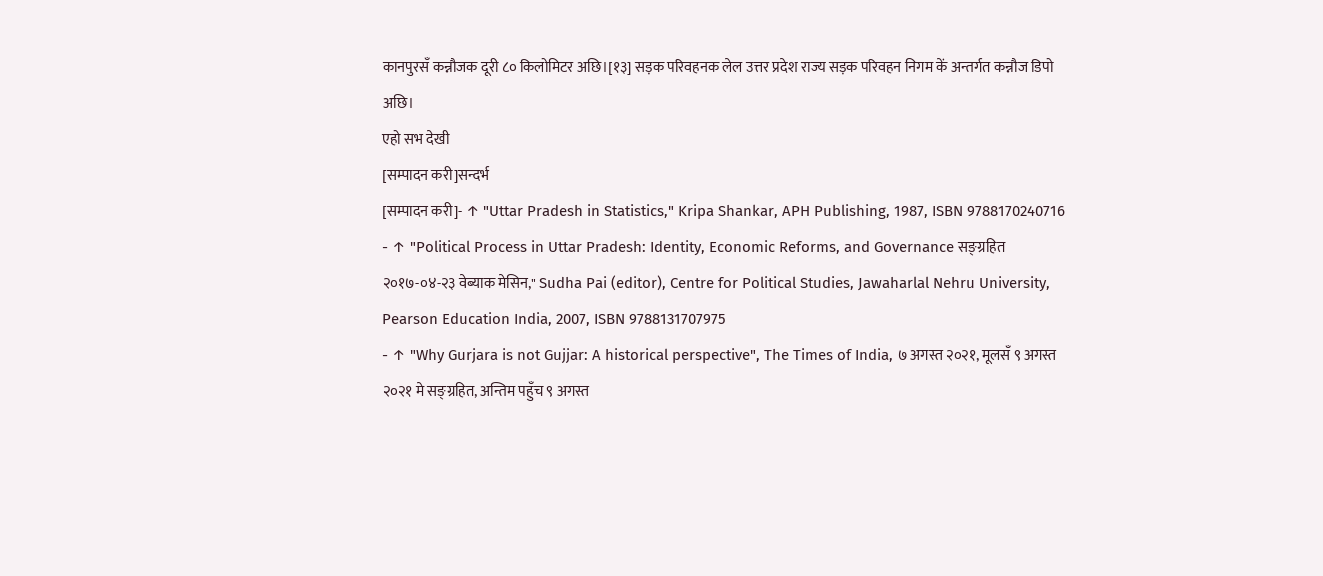कानपुरसँ कन्नौजक दूरी ८० किलोमिटर अछि।[१३] सड़क परिवहनक लेल उत्तर प्रदेश राज्य सड़क परिवहन निगम कें अन्तर्गत कन्नौज डिपो अछि।
एहो सभ देखी
[सम्पादन करी]सन्दर्भ
[सम्पादन करी]- ↑ "Uttar Pradesh in Statistics," Kripa Shankar, APH Publishing, 1987, ISBN 9788170240716
- ↑ "Political Process in Uttar Pradesh: Identity, Economic Reforms, and Governance सङ्ग्रहित २०१७-०४-२३ वेब्याक मेसिन," Sudha Pai (editor), Centre for Political Studies, Jawaharlal Nehru University, Pearson Education India, 2007, ISBN 9788131707975
- ↑ "Why Gurjara is not Gujjar: A historical perspective", The Times of India, ७ अगस्त २०२१, मूलसँ ९ अगस्त २०२१ मे सङ्ग्रहित, अन्तिम पहुँच ९ अगस्त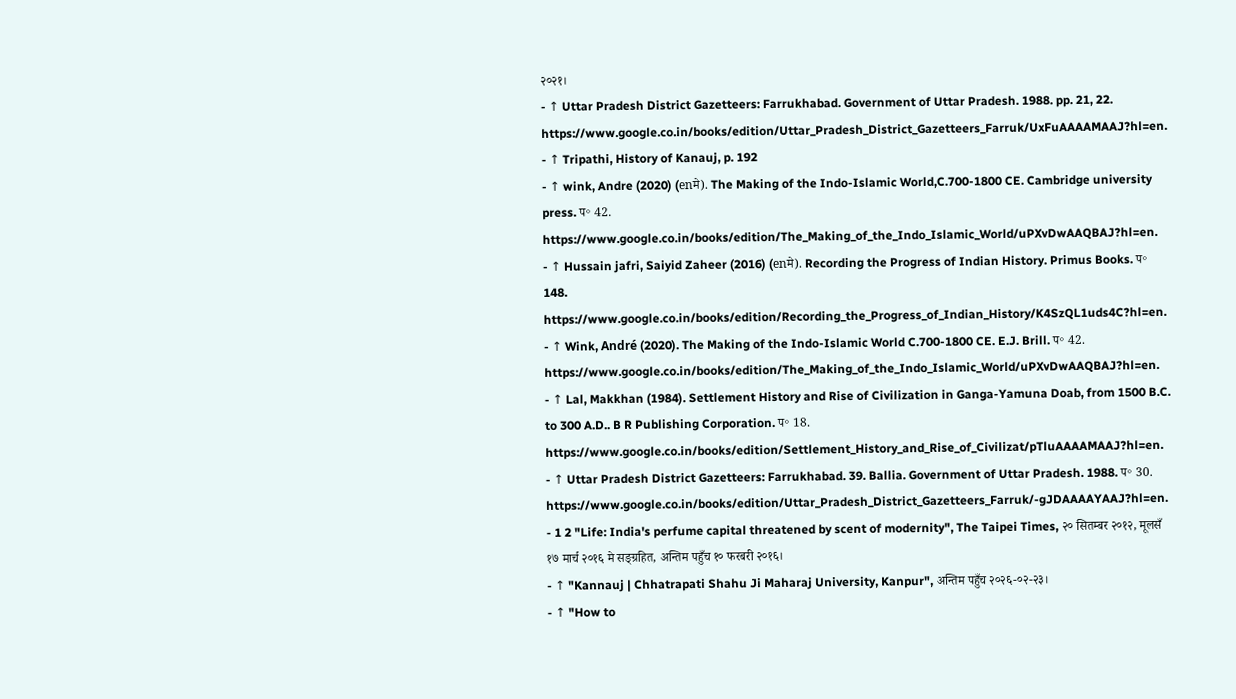२०२१।
- ↑ Uttar Pradesh District Gazetteers: Farrukhabad. Government of Uttar Pradesh. 1988. pp. 21, 22. https://www.google.co.in/books/edition/Uttar_Pradesh_District_Gazetteers_Farruk/UxFuAAAAMAAJ?hl=en.
- ↑ Tripathi, History of Kanauj, p. 192
- ↑ wink, Andre (2020) (enमे). The Making of the Indo-Islamic World,C.700-1800 CE. Cambridge university press. प॰ 42. https://www.google.co.in/books/edition/The_Making_of_the_Indo_Islamic_World/uPXvDwAAQBAJ?hl=en.
- ↑ Hussain jafri, Saiyid Zaheer (2016) (enमे). Recording the Progress of Indian History. Primus Books. प॰ 148. https://www.google.co.in/books/edition/Recording_the_Progress_of_Indian_History/K4SzQL1uds4C?hl=en.
- ↑ Wink, André (2020). The Making of the Indo-Islamic World C.700-1800 CE. E.J. Brill. प॰ 42. https://www.google.co.in/books/edition/The_Making_of_the_Indo_Islamic_World/uPXvDwAAQBAJ?hl=en.
- ↑ Lal, Makkhan (1984). Settlement History and Rise of Civilization in Ganga-Yamuna Doab, from 1500 B.C. to 300 A.D.. B R Publishing Corporation. प॰ 18. https://www.google.co.in/books/edition/Settlement_History_and_Rise_of_Civilizat/pTluAAAAMAAJ?hl=en.
- ↑ Uttar Pradesh District Gazetteers: Farrukhabad. 39. Ballia. Government of Uttar Pradesh. 1988. प॰ 30. https://www.google.co.in/books/edition/Uttar_Pradesh_District_Gazetteers_Farruk/-gJDAAAAYAAJ?hl=en.
- 1 2 "Life: India's perfume capital threatened by scent of modernity", The Taipei Times, २० सितम्बर २०१२, मूलसँ १७ मार्च २०१६ मे सङ्ग्रहित, अन्तिम पहुँच १० फरबरी २०१६।
- ↑ "Kannauj | Chhatrapati Shahu Ji Maharaj University, Kanpur", अन्तिम पहुँच २०२६-०२-२३।
- ↑ "How to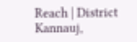Reach | District Kannauj,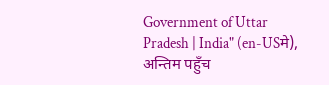Government of Uttar Pradesh | India" (en-USमे), अन्तिम पहुँच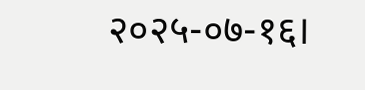२०२५-०७-१६।